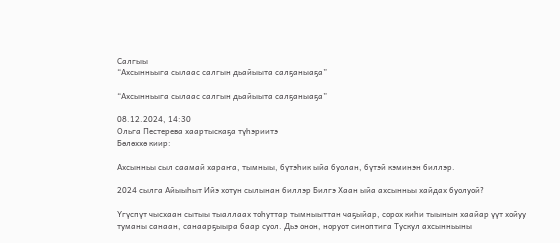Салгыы
“Ахсынньыга сылаас салгын дьайыыта салҕаныаҕа”

“Ахсынньыга сылаас салгын дьайыыта салҕаныаҕа”

08.12.2024, 14:30
Ольга Пестерева хаартыскаҕа түһэриитэ
Бөлөххө киир:

Ахсынньы сыл саамай хараҥа, тымныы, бүтэһик ыйа буолан, бүтэй кэминэн биллэр.

2024 сылга Айыыһыт Ийэ хотун сылынан биллэр Билгэ Хаан ыйа ахсынньы хайдах буолуой?

Үгүспүт чысхаан сытыы тыаллаах тоһуттар тымныыттан чаҕыйар, сорох киһи тыынын хаайар үүт хойуу туманы санаан, санаарҕыыра баар суол. Дьэ онон, норуот синоптига Тускул ахсынньыны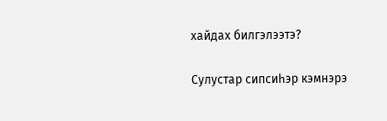хайдах билгэлээтэ?

Сулустар сипсиһэр кэмнэрэ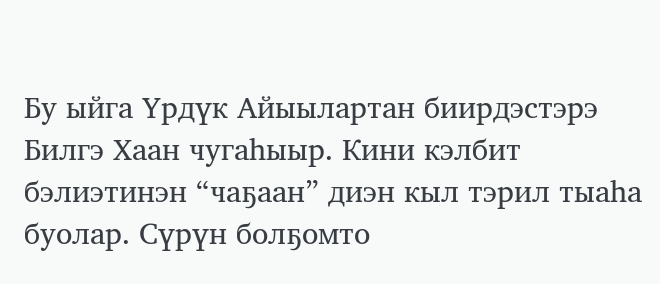Бу ыйга Үрдүк Айыылартан биирдэстэрэ Билгэ Хаан чугаһыыр. Кини кэлбит бэлиэтинэн “чаҕаан” диэн кыл тэрил тыаһа буолар. Сүрүн болҕомто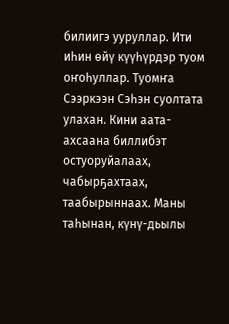билиигэ ууруллар. Ити иһин өйү күүһүрдэр туом оҥоһуллар. Туомҥа Сээркээн Сэһэн суолтата улахан. Кини аата-ахсаана биллибэт остуоруйалаах, чабырҕахтаах, таабырыннаах. Маны таһынан, күнү-дьылы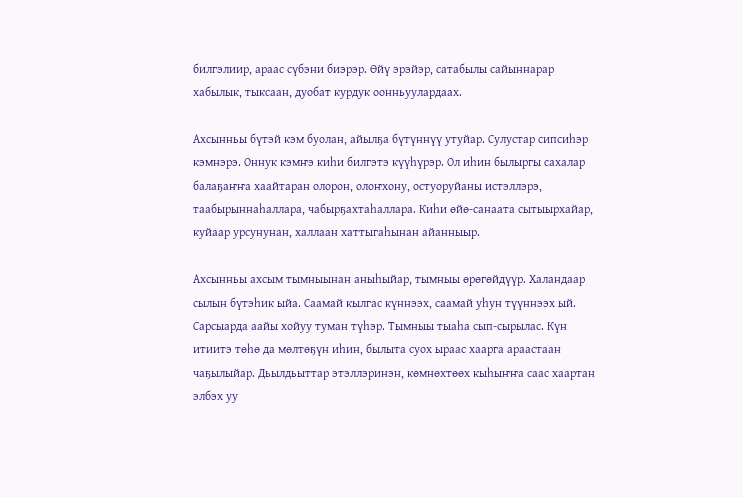билгэлиир, араас сүбэни биэрэр. Өйү эрэйэр, сатабылы сайыннарар хабылык, тыксаан, дуобат курдук оонньуулардаах.

Ахсынньы бүтэй кэм буолан, айылҕа бүтүннүү утуйар. Сулустар сипсиһэр кэмнэрэ. Оннук кэмҥэ киһи билгэтэ күүһүрэр. Ол иһин былыргы сахалар балаҕаҥҥа хаайтаран олорон, олоҥхону, остуоруйаны истэллэрэ, таабырыннаһаллара, чабырҕахтаһаллара. Киһи өйө-санаата сытыырхайар, куйаар урсунунан, халлаан хаттыгаһынан айанныыр.

Ахсынньы ахсым тымныынан аныһыйар, тымныы өрөгөйдүүр. Халандаар сылын бүтэһик ыйа. Саамай кылгас күннээх, саамай уһун түүннээх ый. Сарсыарда аайы хойуу туман түһэр. Тымныы тыаһа сып-сырылас. Күн итиитэ төһө да мөлтөҕүн иһин, былыта суох ыраас хаарга араастаан чаҕылыйар. Дьылдьыттар этэллэринэн, көмнөхтөөх кыһыҥҥа саас хаартан элбэх уу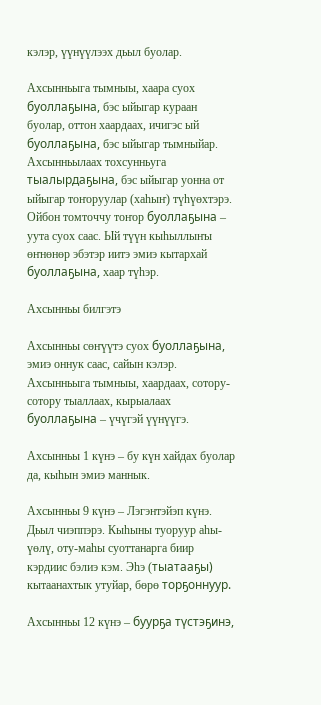кэлэр, үүнүүлээх дьыл буолар.

Ахсынньыга тымныы, хаара суох буоллаҕына, бэс ыйыгар кураан буолар, оттон хаардаах, ичигэс ый буоллаҕына, бэс ыйыгар тымныйар. Ахсынньылаах тохсунньуга тыалырдаҕына, бэс ыйыгар уонна от ыйыгар тоҥоруулар (хаһыҥ) түһүөхтэрэ. Ойбон томточчу тоҥор буоллаҕына – уута суох саас. Ый түүн кыһыллыҥы өҥнөнөр эбэтэр иитэ эмиэ кытархай буоллаҕына, хаар түһэр.

Ахсынньы билгэтэ

Ахсынньы сөҥүүтэ суох буоллаҕына, эмиэ оннук саас, сайын кэлэр. Ахсынньыга тымныы, хаардаах, сотору-сотору тыаллаах, кырыалаах буоллаҕына – үчүгэй үүнүүгэ.

Ахсынньы 1 күнэ – бу күн хайдах буолар да, кыһын эмиэ маннык.

Ахсынньы 9 күнэ – Лэгэнтэйэп күнэ. Дьыл чиэппэрэ. Кыһыны туоруур аһы-үөлү, оту-маһы суоттанарга биир кэрдиис бэлиэ кэм. Эһэ (тыатааҕы) кытаанахтык утуйар, бөрө торҕоннуур.

Ахсынньы 12 күнэ – буурҕа түстэҕинэ,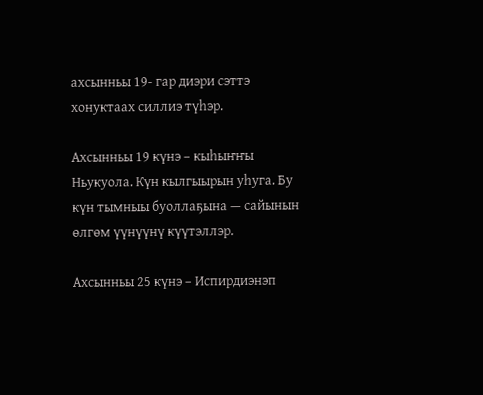ахсынньы 19- гар диэри сэттэ хонуктаах силлиэ түһэр.

Ахсынньы 19 күнэ – кыһыҥҥы Ньукуола. Күн кылгыырын уһуга. Бу күн тымныы буоллаҕына — сайынын өлгөм үүнүүнү күүтэллэр.

Ахсынньы 25 күнэ – Испирдиэнэп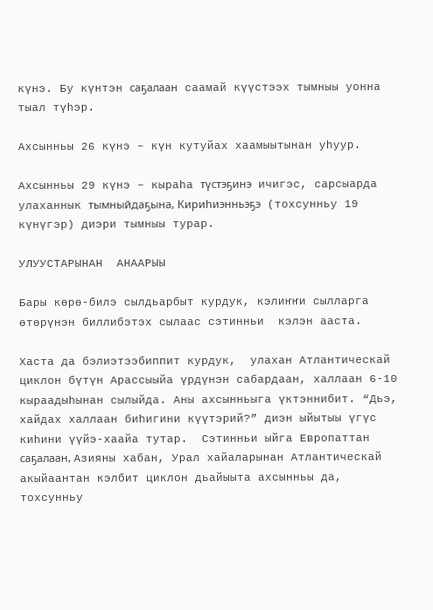күнэ. Бу күнтэн саҕалаан саамай күүстээх тымныы уонна тыал түһэр.

Ахсынньы 26 күнэ – күн кутуйах хаамыытынан уһуур.

Ахсынньы 29 күнэ – кыраһа түстэҕинэ ичигэс, сарсыарда улаханнык тымныйдаҕына, Кириһиэнньэҕэ (тохсунньу 19 күнүгэр) диэри тымныы турар.

УЛУУСТАРЫНАН  АНААРЫЫ

Бары көрө-билэ сылдьарбыт курдук, кэлиҥҥи сылларга өтөрүнэн биллибэтэх сылаас сэтинньи  кэлэн ааста.

Хаста да бэлиэтээбиппит курдук,  улахан Атлантическай циклон бүтүн Арассыыйа үрдүнэн сабардаан, халлаан 6-10 кыраадыһынан сылыйда. Аны ахсынньыга үктэннибит. “Дьэ,  хайдах халлаан биһигини күүтэрий?” диэн ыйытыы үгүс киһини үүйэ-хаайа тутар.  Сэтинньи ыйга Европаттан саҕалаан, Азияны хабан, Урал хайаларынан Атлантическай акыйаантан кэлбит циклон дьайыыта ахсынньы да, тохсунньу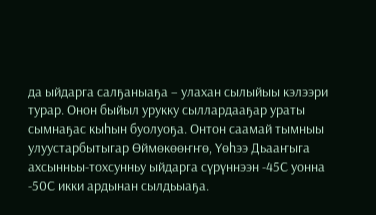да ыйдарга салҕаныаҕа – улахан сылыйыы кэлээри турар. Онон быйыл урукку сыллардааҕар ураты сымнаҕас кыһын буолуоҕа. Онтон саамай тымныы улуустарбытыгар Өймөкөөҥҥө, Үөһээ Дьааҥыга ахсынньы-тохсунньу ыйдарга сүрүннээн -45С уонна -50С икки ардынан сылдьыаҕа.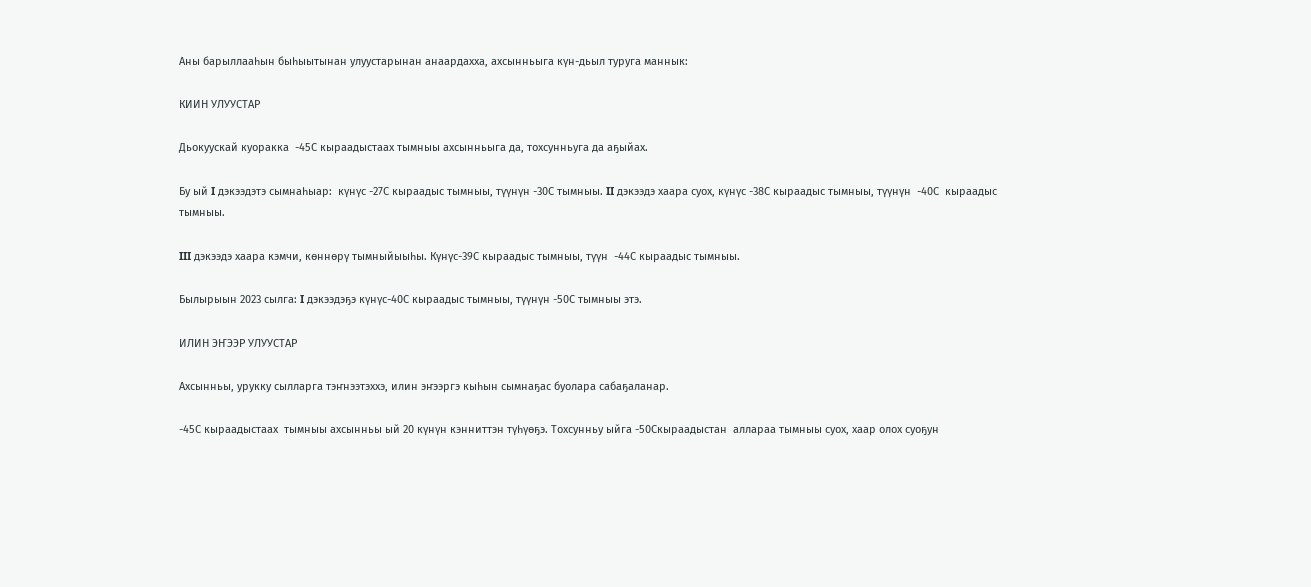Аны барыллааһын быһыытынан улуустарынан анаардахха, ахсынньыга күн-дьыл туруга маннык:

КИИН УЛУУСТАР

Дьокуускай куоракка  -45С кыраадыстаах тымныы ахсынньыга да, тохсунньуга да аҕыйах.

Бу ый I дэкээдэтэ сымнаһыар:  күнүс -27С кыраадыс тымныы, түүнүн -30С тымныы. II дэкээдэ хаара суох, күнүс -38С кыраадыс тымныы, түүнүн  -40С  кыраадыс тымныы.

III дэкээдэ хаара кэмчи, көннөрү тымныйыыһы. Күнүс-39С кыраадыс тымныы, түүн  -44С кыраадыс тымныы.

Былырыын 2023 сылга: I дэкээдэҕэ күнүс-40С кыраадыс тымныы, түүнүн -50С тымныы этэ.

ИЛИН ЭҤЭЭР УЛУУСТАР

Ахсынньы, урукку сылларга тэҥнээтэххэ, илин эҥээргэ кыһын сымнаҕас буолара сабаҕаланар.

-45С кыраадыстаах  тымныы ахсынньы ый 20 күнүн кэнниттэн түһүөҕэ. Тохсунньу ыйга -50Скыраадыстан  аллараа тымныы суох, хаар олох суоҕун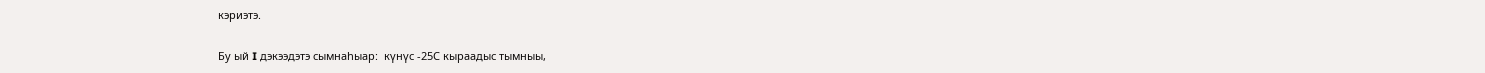кэриэтэ.

Бу ый I дэкээдэтэ сымнаһыар:  күнүс -25С кыраадыс тымныы,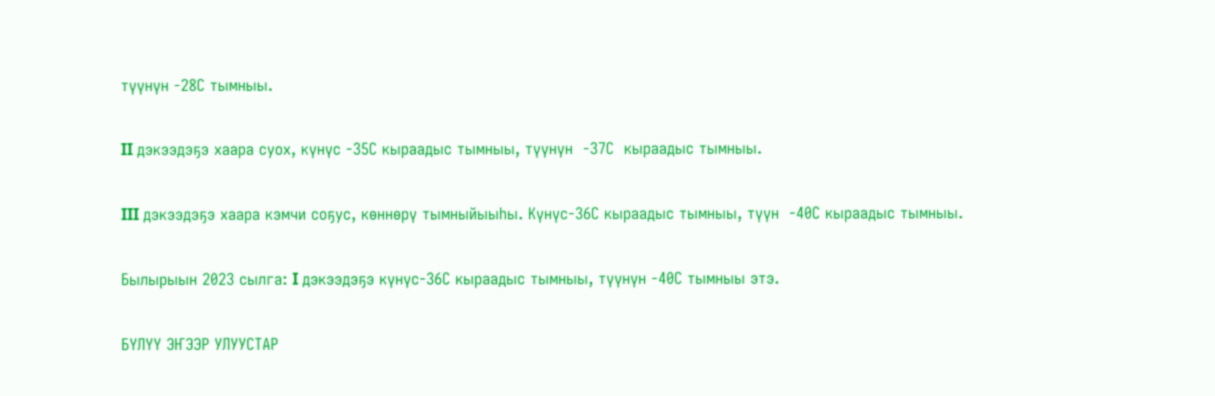түүнүн -28С тымныы.

II дэкээдэҕэ хаара суох, күнүс -35С кыраадыс тымныы, түүнүн  -37С  кыраадыс тымныы.

III дэкээдэҕэ хаара кэмчи соҕус, көннөрү тымныйыыһы. Күнүс-36С кыраадыс тымныы, түүн  -40С кыраадыс тымныы.

Былырыын 2023 сылга: I дэкээдэҕэ күнүс-36С кыраадыс тымныы, түүнүн -40С тымныы этэ.

БҮЛҮҮ ЭҤЭЭР УЛУУСТАР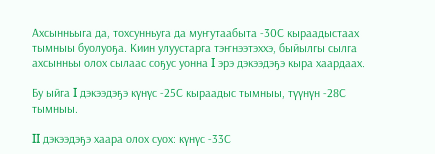Ахсынньыга да, тохсунньуга да муҥутаабыта -30С кыраадыстаах тымныы буолуоҕа. Киин улуустарга тэҥнээтэххэ, быйылгы сылга ахсынньы олох сылаас соҕус уонна I эрэ дэкээдэҕэ кыра хаардаах.

Бу ыйга I дэкээдэҕэ күнүс -25С кыраадыс тымныы, түүнүн -28С тымныы.

II дэкээдэҕэ хаара олох суох: күнүс -33С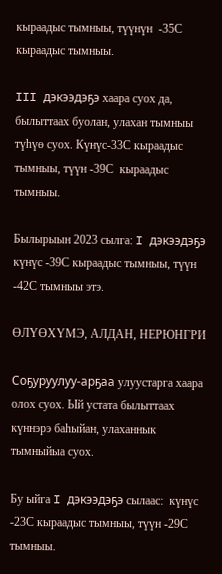кыраадыс тымныы, түүнүн  -35С кыраадыс тымныы.

III дэкээдэҕэ хаара суох да, былыттаах буолан, улахан тымныы түһүө суох. Күнүс-33С кыраадыс тымныы, түүн -39С  кыраадыс тымныы.

Былырыын 2023 сылга: I дэкээдэҕэ күнүс -39С кыраадыс тымныы, түүн -42С тымныы этэ.

ӨЛҮӨХҮМЭ, АЛДАН, НЕРЮНГРИ

Соҕуруулуу-арҕаа улуустарга хаара олох суох. Ый устата былыттаах күннэрэ баһыйан, улаханнык тымныйыа суох.

Бу ыйга I дэкээдэҕэ сылаас:  күнүс -23С кыраадыс тымныы, түүн -29С тымныы.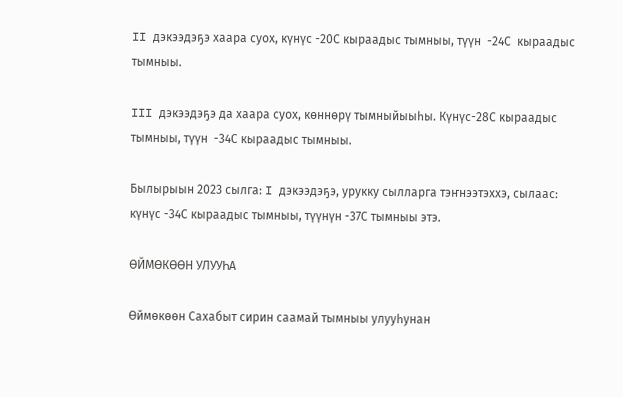II дэкээдэҕэ хаара суох, күнүс -20С кыраадыс тымныы, түүн  -24С  кыраадыс тымныы.

III дэкээдэҕэ да хаара суох, көннөрү тымныйыыһы. Күнүс-28С кыраадыс тымныы, түүн  -34С кыраадыс тымныы.

Былырыын 2023 сылга: I дэкээдэҕэ, урукку сылларга тэҥнээтэххэ, сылаас:  күнүс -34С кыраадыс тымныы, түүнүн -37С тымныы этэ.

ӨЙМӨКӨӨН УЛУУҺА

Өймөкөөн Сахабыт сирин саамай тымныы улууһунан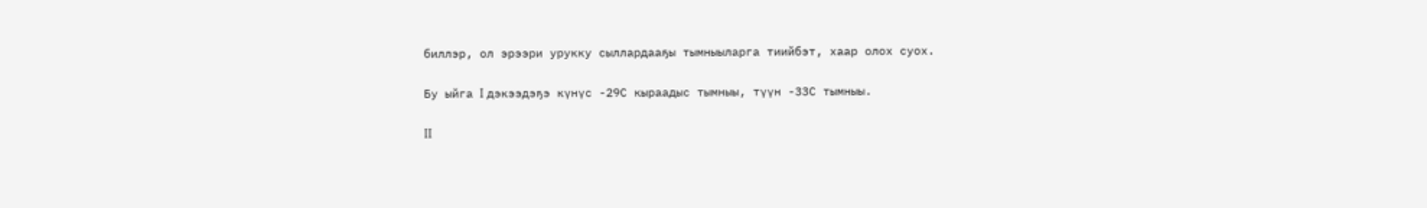биллэр, ол эрээри урукку сыллардааҕы тымныыларга тиийбэт, хаар олох суох.

Бу ыйга I дэкээдэҕэ күнүс -29С кыраадыс тымныы, түүн -33С тымныы.

II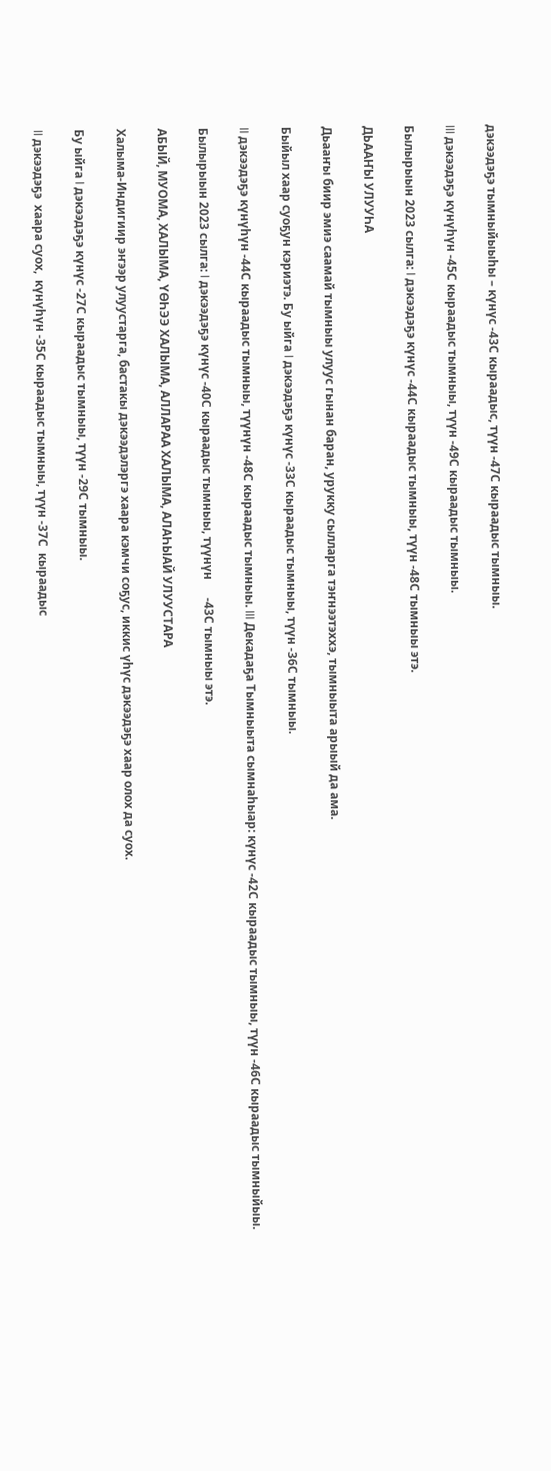дэкээдэҕэ тымныйыыһы – күнүс -43С кыраадыс, түүн -47С кыраадыс тымныы.

III дэкээдэҕэ күнүһүн -45С кыраадыс тымныы, түүн -49С кыраадыс тымныы.

Былырыын 2023 сылга: I дэкээдэҕэ күнүс -44С кыраадыс тымныы, түүн -48С тымныы этэ.

ДЬААҤЫ УЛУУҺА

Дьааҥы биир эмиэ саамай тымныы улуус гынан баран, урукку сылларга тэҥнээтэххэ, тымныыта арыый да ама.

Быйыл хаар суоҕун кэриэтэ. Бу ыйга I дэкээдэҕэ күнүс -33С кыраадыс тымныы, түүн -36С тымныы.

II дэкээдэҕэ күнүһүн -44С кыраадыс тымныы, түүнүн -48С кыраадыс тымныы. III Декадаҕа Тымныыта сымнаһыар: күнүс -42С кыраадыс тымныы, түүн -46С кыраадыс тымныйыы.

Былырыын 2023 сылга: I дэкээдэҕэ күнүс -40С кыраадыс тымныы, түүнүн      -43С тымныы этэ.

АБЫЙ, МУОМА, ХАЛЫМА, ҮӨҺЭЭ ХАЛЫМА, АЛЛАРАА ХАЛЫМА, АЛАҺЫАЙ УЛУУСТАРА

Халыма-Индигиир эҥээр улуустарга, бастакы дэкээдэлэргэ хаара кэмчи соҕус, иккис үһүс дэкээдэҕэ хаар олох да суох.

Бу ыйга I дэкээдэҕэ күнүс -27С кыраадыс тымныы, түүн -29С тымныы.

II дэкээдэҕэ  хаара суох,  күнүһүн -35С кыраадыс тымныы, түүн -37С  кыраадыс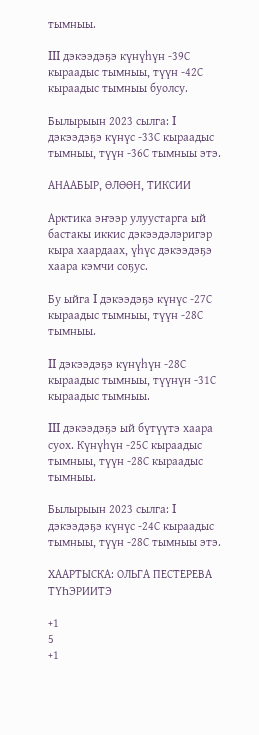тымныы.

III дэкээдэҕэ күнүһүн -39С кыраадыс тымныы, түүн -42С кыраадыс тымныы буолсу.

Былырыын 2023 сылга: I дэкээдэҕэ күнүс -33С кыраадыс тымныы, түүн -36С тымныы этэ.

АНААБЫР, ӨЛӨӨН, ТИКСИИ

Арктика эҥээр улуустарга ый бастакы иккис дэкээдэлэригэр кыра хаардаах, үһүс дэкээдэҕэ хаара кэмчи соҕус.

Бу ыйга I дэкээдэҕэ күнүс -27С кыраадыс тымныы, түүн -28С тымныы.

II дэкээдэҕэ күнүһүн -28С кыраадыс тымныы, түүнүн -31С кыраадыс тымныы.

III дэкээдэҕэ ый бүтүүтэ хаара суох. Күнүһүн -25С кыраадыс тымныы, түүн -28С кыраадыс тымныы.

Былырыын 2023 сылга: I дэкээдэҕэ күнүс -24С кыраадыс тымныы, түүн -28С тымныы этэ.

ХААРТЫСКА: ОЛЬГА ПЕСТЕРЕВА ТҮҺЭРИИТЭ

+1
5
+1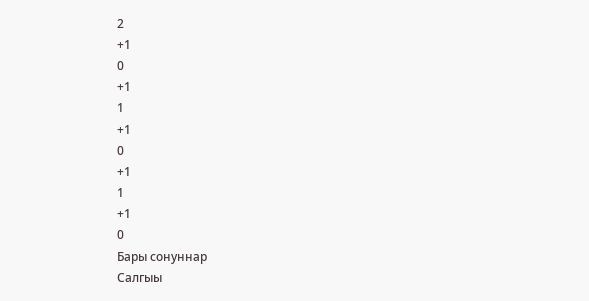2
+1
0
+1
1
+1
0
+1
1
+1
0
Бары сонуннар
Салгыы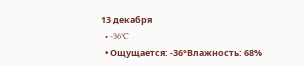13 декабря
  • -36°C
  • Ощущается: -36°Влажность: 68%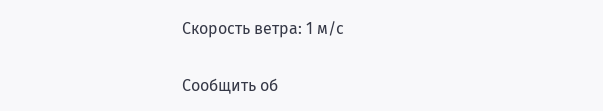Скорость ветра: 1 м/с

Сообщить об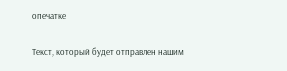опечатке

Текст, который будет отправлен нашим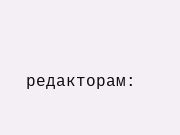редакторам: